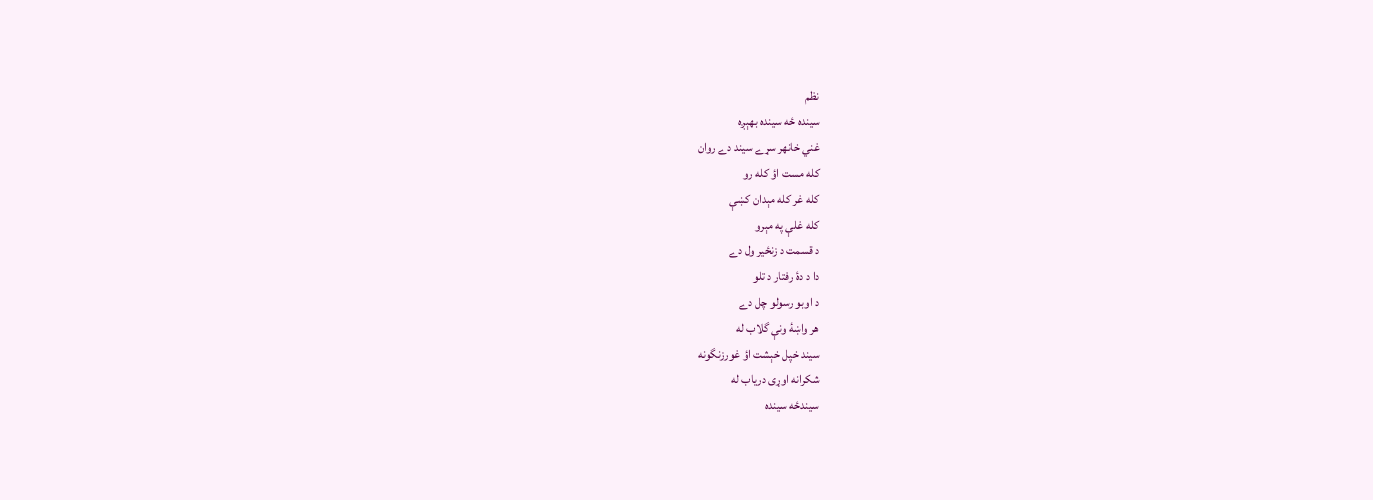نظم
سينده ځه سينده بهېږه
غني خانهر سړے سيند دے روان
کله مست اؤ کله رو
کله غر کله مېدان کښې
کله غلې په مېرو
د قسمت د زنځير ول دے
دا د دۀ رفتار د تلو
د اوبو رسولو چل دے
هر واښۀ ونې گلاب له
سيند خپل خېشت اؤ غورزنگونه
شکرانه اوړی درياب له
سيندځه سينده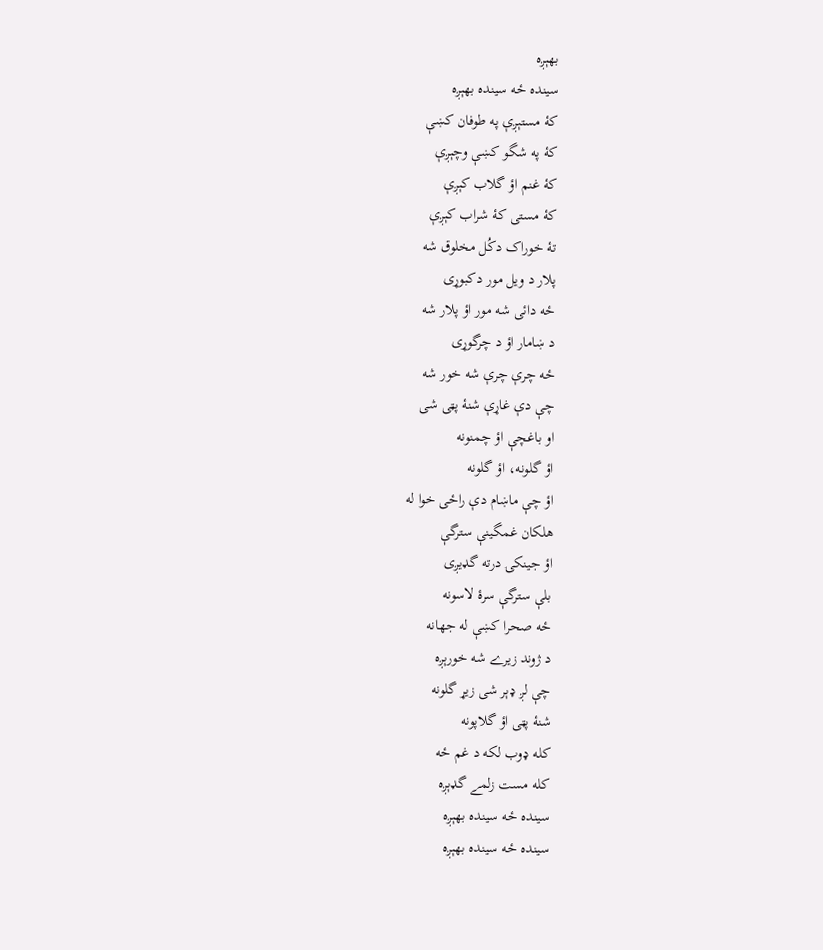بهېږه
سينده ځه سينده بهېږه
کۀ مستېږې په طوفان کښې
کۀ په شگو کښې وچېږې
کۀ غنم اؤ گلاب کېږې
کۀ مستی کۀ شراب کېږې
تۀ خوراک دکُل مخلوق شه
پلار د ويل مور دکبوړی
ځه دائی شه مور اؤ پلار شه
د ښامار اؤ د چرگوړی
ځه چرې چرې شه خور شه
چې دې غاړې شنۀ پټی شی
او باغچې اؤ چمنونه
اؤ گلونه، اؤ گلونه
اؤ چې ماښام دې راځی خوا له
هلکان غمگينې سترگې
اؤ جينکۍ درته گډيږی
بلې سترگې سرۀ لاسونه
ځه صحرا کښې له جهانه
د ژوند زيرے شه خورېږه
چې لږ ډېر شی زيړ گلونه
شنۀ پټی اؤ گلاپونه
کله ډوب لکه د غم ځه
کله مست زلمے گډېږه
سينده ځه سينده بهېږه
سينده ځه سينده بهېږه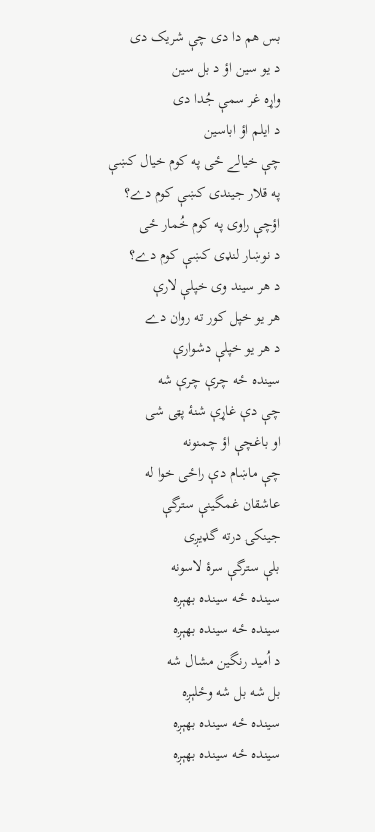بس هم دا دی چې شريک دی
د يو سين اؤ د بل سين
واړه غر سمې جُدا دی
د ايلم اؤ اباسين
چې خيالے ځی په کوم خيال کښې
په قلار جيندی کښې کوم دے؟
اؤچې راوی په کوم خُمار ځی
د نوښار لنډی کښې کوم دے؟
د هر سيند وی خپلې لارې
هر يو خپل کور ته روان دے
د هر يو خپلې دشوارې
سينده ځه چرې چرې شه
چې دې غاړې شنۀ پټی شی
او باغچې اؤ چمنونه
چې ماښام دې راځی خوا له
عاشقان غمگينې سترگې
جينکۍ درته گډيږی
بلې سترگې سرۀ لاسونه
سينده ځه سينده بهېږه
سينده ځه سينده بهېږه
د اُميد رنگين مشال شه
بل شه بل شه وځلېږه
سينده ځه سينده بهېږه
سينده ځه سينده بهېږه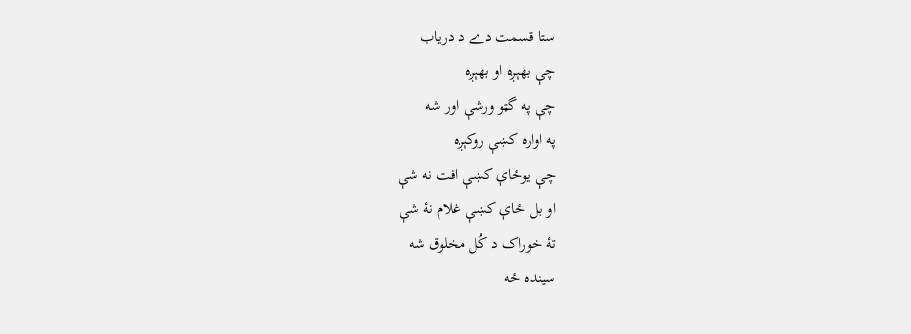ستا قسمت دے د درياب
چې بهېږه او بهېږه
چې په گټو ورشې اور شه
په اواره کښې روکېږه
چې يوځاې کښې افت نه شې
او بل ځاې کښې غلام نۀ شې
تۀ خوراک د کُل مخلوق شه
سينده ځه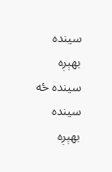سينده بهېږه
سينده ځه سينده بهېږه